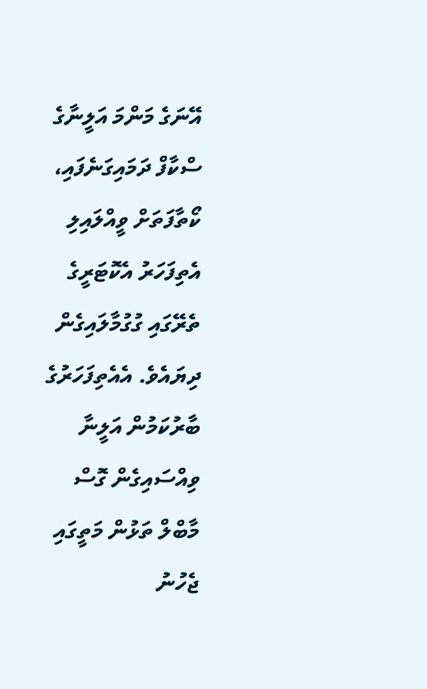އޭނަގެ މަންމަ އަލީނާގެ ސްކާފް ދަމައިގަނެފައި، ކޯތާފަތަށް ވީއްލައިލި އެތިފަހަރު އެކޮޓަރީގެ ތެރޭގައި ގުގުމާލައިގެން ދިޔައެވެ. އެއެތިފަހަރުގެ ބާރުކަމުން އަލީނާ ވިއްސައިގެން ގޮސް މާބްލް ތަޅުން މަތީގައި ޖެހުނު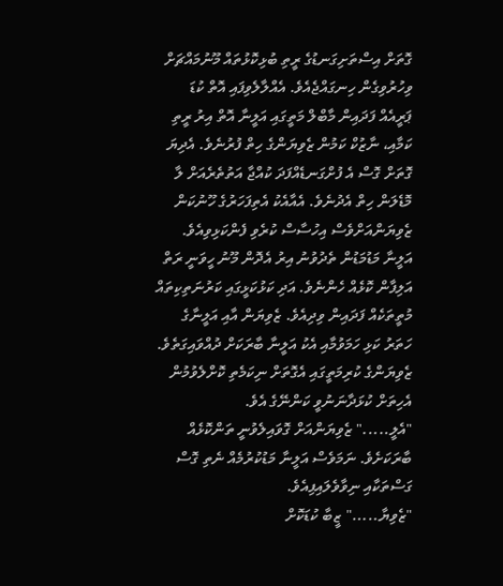ގޮތަށް އިސްތަށިގަނޑުގެ ރީތި ބުޅިކޮޅުތައް މޫނުމައްޗަށް ވިހުރުވިގެން ހިނގައްޖެއެވެ. އެއްލާލެވިފައި އޮތް ކުޑަ ޕަރީއެއް ފަދައިން މާބްލް މަތީގައި އަލީނާ އޮތް އިރު ރީތި ކަމާއި، ނާޒުކް ކަމުން ޒެވިޔަންގެ ހިތް ފުރުނެވެ. އެދިޔަ ގޮތަށް ގޮސް އެ ފުށްގަނޑެއްފަދަ ކުއްޖާ އަތުތެރެއަށް ލާ މޮޑެލަން ހިތް އެދުނެވެ. އެއާއެކު އެތިފަހަރުގެ ހޫނުކަން ޒެވިޔަންއަށްވެސް އިހުސާސް ކުރެވި ފެންކަޅިވިއެވެ. އަލީނާ މަޑުމަޑުން ތެދުވުނު އިރު އެދޮން މޫނު ހީވަނީ ރަތް އަލިފާން ކޮޅެއް ހެންނެވެ. އަދި ކަޅުކަޅީގައި ކަރުނަތިކިތައް މުތީތަކެއް ފަދައިން ވިދިއެވެ. ޒެވިޔަން އާއި އަލީނާގެ ހަތަރު ކަޅި ހަމަވުމާއި އެކު އަލީނާ ބާރަކަށް ދުއްވައިގަތެވެ. ޒެވިޔަންގެ ކުރިމަތީގައި އެގޮތަށް ނިކަމެތި ކޮށްލެވުމުން އެހިތަށް ކުޅަދާނަނުވީ ކަންނޭގެ އެވެ.
"އެލީ....." ޒެވިޔަންއަށް ގޮވައިލެވުނީ ތަންކޮޅެއް ބާރަކަށެވެ. ނަމަވެސް އަލީނާ މަޑުކުރުމެއް ނެތި ގޮސް ގަސްތަކާއި ނިވާވެލައިފިއެވެ.
"ޒެވިޔާ....." ޒީބާ ކުޑަކޮށް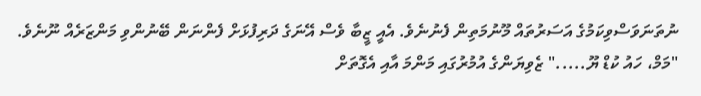ނުތަނަވަސްވިކަމުގެ އަސަރުތައް މޫނުމަތިން ފެނުނެވެ. އެއީ ޒީބާ ވެސް އޭނަގެ ދަރިފުޅަށް ފެންނަން ބޭނުންވި މަންޒަރެއް ނޫނެވެ.
"މަމް، ހައު ކުޑް ޔޫ....." ޒެވިޔަންގެ އުމުރުގައި މަންމަ އާއި އެގޮތަށް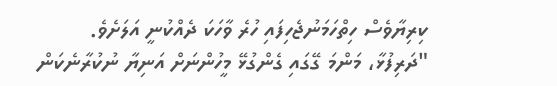ކިރިޔާވެސް ހިތްހަމަނުޖެހިފައި ހުރެ ވާހަކަ ދެއްކުނީ އަލަށެވެ.
"ދަރިފުޅާ، މަންމަ ގޭގައި ގެންގުޅޭ މީހުންނަށް އަނިޔާ ނުކުރާނެކަން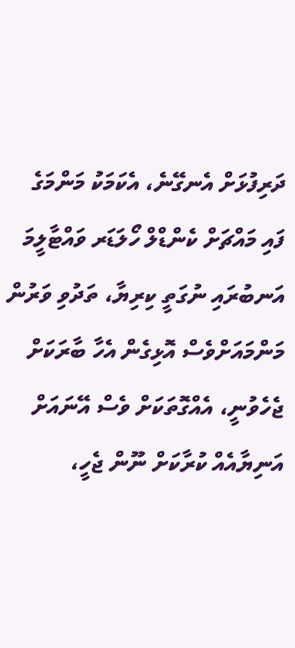ދަރިފުޅަށް އެނގޭނެ، އެކަމަކު މަންމަގެ ފައި މައްޗަށް ކެންޑްލް ހޯލަޑަރ ވައްޓާލީމަ އަނބުރައި ނުގަތީ ކިރިޔާ، ތަދުވި ވަރުން މަންމައަށްވެސް އޮޅިގެން އެހާ ބާރަކަށް ޖެހެވުނީ، އެއްގޮތަކަށް ވެސް އޭނައަށް އަނިޔާއެއް ކުރާކަށް ނޫން ޖެހީ،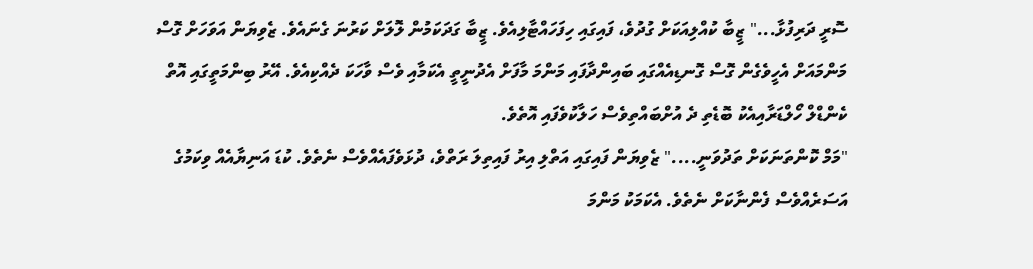ސޮރީ ދަރިފުޅާ..." ޒީބާ ކުއްލިއަކަށް ގުދުވެ، ފައިގައި ހިފަހައްޓާލިއެވެ. ޒީބާ ގަދަކަމުން ލޮލަށް ކަރުނަ ގެނައެވެ. ޒެވިޔަން އަވަހަށް ގޮސް މަންމައަށް އެހީވެގެން ގޮސް ގޮނޑިއެއްގައި ބައިންދާފައި މަންމަ މާފަށް އެދުނީތީ އެކަމާއި ވެސް ވާހަކަ ދެއްކިއެވެ. އޭރު ބިންމަތީގައި އޮތް ކެންޑްލް ހޯލްޑަރާއިއެކު ބޮޑެތި ދެ އުށްބައްތިވެސް ހަލާކުވެފައި އޮތެވެ.
"މަމް ކޮންތަނަކަށް ތަދުވަނީ...." ޒެވިޔަން ފައިގައި އަތްލި އިރު ފައިތިލަ ރަތްވެ، ދުޅަވެފައެއްވެސް ނެތެވެ. ކުޑަ އަނިޔާއެއް ވިކަމުގެ އަސަރެއްވެސް ފެންނާކަށް ނެތެވެ. އެކަމަކު މަންމަ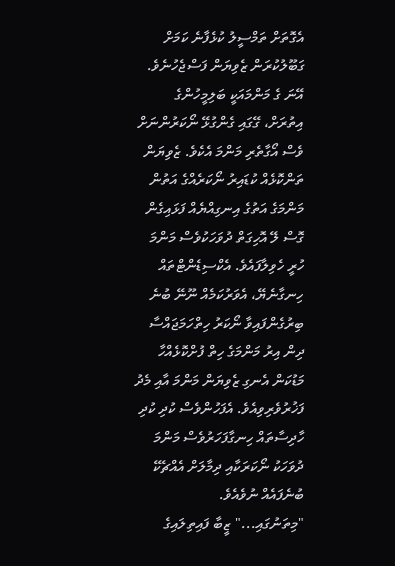އެގޮތަށް ތަމްސީލު ކުޅެފާނެ ކަމަށް ގަބޫލުކުރަން ޒެވިޔަން ފަސްޖެހުނެވެ. އޭނަ ގެ މަންމައަކީ ބަލިމީހުންގެ އިތުރަށް، ގޭގައި ގެންގުޅޭ ނޯކަރުންނަށް ވެސް އޯގާތެރި މަންމަ އެކެވެ. ޒެވިޔަން ތަންކޮޅެއް ކުޑައިރު ނޯކަރެއްގެ އަތުން މަންމަގެ އަތުގެ އިނގިއްޔެއް ފަޅައިގެން ގޮސް ލޭ އޮހިގަތް ދުވަހަކުވެސް މަންމަ ހުރީ ހެވިލާފައެވެ. އެކްސިޑެންޓްތައް ހިނގާނެޔޭ، އެވަރުކަމެއް ނޫނޭ ބުނެ ބިރުގެންފައިވާ ނޯކަރު ހިތްހަމަޖައްސާ ދިން އިރު މަންމަގެ ހިތް ފުށްކޮޅެއްހާ މަޑުކަން އެނގި ޒެވިޔަން މަންމަ އާއި މެދު ފަޚުރުވެރިވިއެވެ. އެފަހުންވެސް ކުދި ކުދި ހާދިސާތައް ހިނގާފަހަރުވެސް މަންމަ ދުވަހަކު ނޯކަރަކާއި ދިމާލަށް އެއްޗެކޭ ބުނެފައެއް ނުވެއެވެ.
"މިތަނުގައި..." ޒީބާ ފައިތިލައިގެ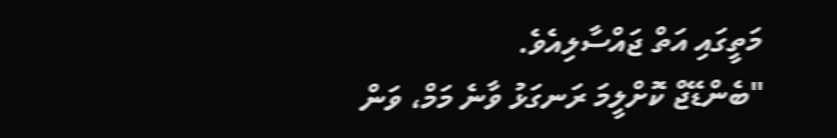މަތީގައި އަތް ޖައްސާލިއެވެ.
"ބެންޑޭޖް ކޮށްލީމަ ރަނގަޅު ވާނެ މަމް، ވަން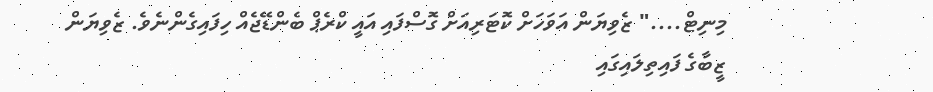މިނިޓް...." ޒެވިޔަން އަވަހަށް ކޮޓަރިއަށް ގޮސްފައި އައީ ކްރެޕް ބެންޑޭޖެއް ހިފައިގެންނެވެ. ޒެވިޔަން ޒީބާގެ ފައިތިލައިގައި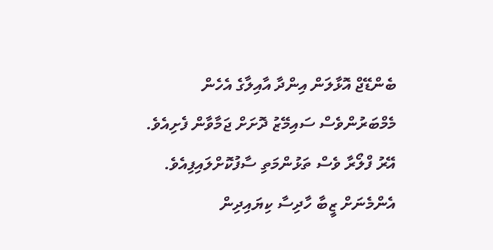ބެންޑޭޖް އޮޅާލަން އިންދާ އާއިލާގެ އެހެން މެމްބަރުންވެސް ސައިމޭޒު ދޮށަށް ޖަމާވާން ފެށިއެވެ. އޭރު ފްލޯރާ ވެސް ތަޅުންމަތި ސާފުކޮށްލައިފިއެވެ. އެންމެނަށް ޒީބާ ހާދިސާ ކިޔައިދިން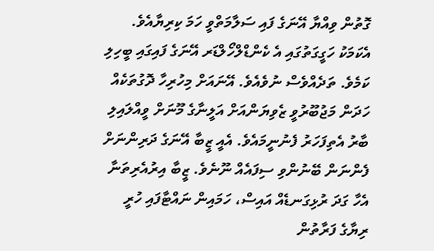ގޮތުން ވިއްޔާ އޭނަގެ ފައި ސަލާމަތްވީ ހަމަ ކިރިޔާއެވެ. އެކަމަކު ހަގީގަތުގައި އެ ކެންޑްލްހޯލްޑަރ އޭނަގެ ފައިގައި ބީހިލި ކަމެވެ. ތަދެއްވެސް ނުވެއެވެ. އޭނައަށް މިހުރިހާ ދޮގުތަކެއް ހަދަން މަޖުބޫރުވީ ޒެވިޔަންއަށް އަލީނާގެ މޫނަށް ވީއްލައިލި ބާރު އެތިފަހަރު ފެނުނީމައެވެ. އެއީ ޒީބާ އޭނަގެ ދަރިންނަށް ފެންނަން ބޭނުންވި ސިފައެއް ނޫނެވެ. ޒީބާ އިރުއެރިތަނާ އެހާ ގަދަ ރުޅިގަނޑެއް އައިސް، ހަމައިން ނައްޓާފައި ހުރީ ރިޔާގެ ފަރާތުން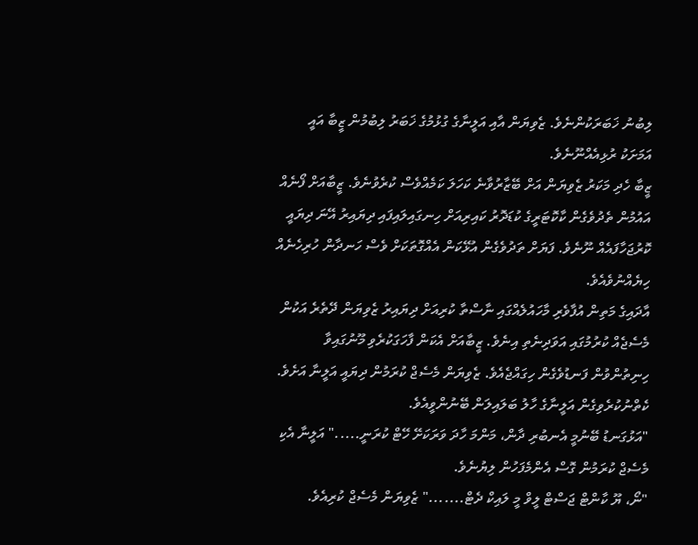ލިބުނު ޚަބަރަކުންނެވެ. ޒެވިޔަން އާއި އަލީނާގެ ގުޅުމުގެ ޚަބަރު ލިބުމުން ޒީބާ އައީ އަމަށަކު ރުޅިއެއްނޫނެވެ.
ޒީބާ ހެދި މަކަރު ޒެވިޔަން އަށް ބޭޒާރުވާނެ ކަހަލަ ކަމެއްވެސް ކުރެވުނެވެ. ޒީބާއަށް ފޯނެއް އައުމުން ތެދުވެގެން ކާކޮޓަރީގެ ކުޑަދޮރު ކައިރިއަށް ހިނގައިލައިފައި ދިޔައިރު އޭނަ ދިޔައީ ކޮރުޖަހާފައެއް ނޫނެވެ. ފަޔަށް ތަދުވެގެން އުޅޭކަން އެއްގޮތަކަށް ވެސް ހަނދާން ހުރިހެނެއް ހިޔެއްނުވެއެވެ.
އާދައިގެ މަތިން އުފާވެރި މާހައުލެއްގައި ނާސްތާ ކުރިއަށް ދިޔައިރު ޒެވިޔަން ދޭތެރެ އަކުން މެސެޖެއް ކުރުމުގައި އަވަދިނެތި އިނެވެ. ޒީބާއަށް އެކަން ފާހަގަކުރެވި މޫނުގައިވާ ހިނިތުންވުން ފަނޑުވެގެން ހިގައްޖެއެވެ. ޒެވިޔަން މެސެޖް ކުރަމުން ދިޔައީ އަލީނާ އަށެވެ. ކެތްނުކުރެވިގެން އަލީނާގެ ހާލު ބަލައިލަން ބޭނުންވީއެވެ.
"އަޅުގަނޑު ބޭނުމީ އެނބުރި ދާން، މަންމަ ހާދަ ވަރަކަށޭ ހޭޓް ކުރަނީ....." އަލީނާ އެކި މެސެޖް ކުރަމުން ގޮސް އެންމެފަހުން ލިޔުނެވެ.
"ނޯ، ޔޫ ކާންޓް ޖަސްޓް ލީވް މީ ލައިކް ދެޓް......." ޒެވިޔަން މެސެޖް ކުރިއެވެ.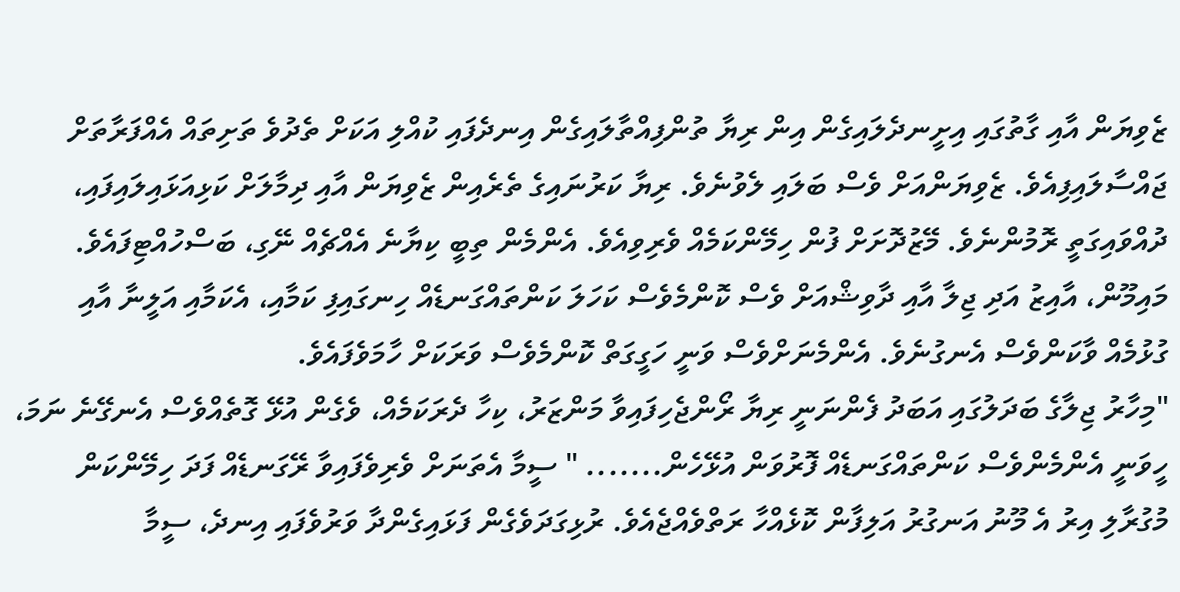ޒެވިޔަން އާއި ގާތުގައި އިށީނދެލައިގެން އިން ރިޔާ ތުންފިއްތާލައިގެން އިނދެފައި ކުއްލި އަކަށް ތެދުވެ ތަށިތައް އެއްފަރާތަށް ޖައްސާލައިފިއެވެ. ޒެވިޔަންއަށް ވެސް ބަލައި ލެވުނެވެ. ރިޔާ ކަރުނައިގެ ތެރެއިން ޒެވިޔަން އާއި ދިމާލަށް ކަޅިއަޅައިލައިފައި، ދުއްވައިގަތީ ރޮމުންނެވެ. މޭޒުދޮށަށް ފުން ހިމޭންކަމެއް ވެރިވިއެވެ. އެންމެން ތިބީ ކިޔާނެ އެއްޗެއް ނޭގި، ބަސްހުއްޓިފައެވެ. މައިމޫން، އާއިޒު އަދި ޖިލާ އާއި ދާވިޝްއަށް ވެސް ކޮންމެވެސް ކަހަލަ ކަންތައްގަނޑެއް ހިނގައިފި ކަމާއި، އެކަމާއި އަލީނާ އާއި ގުޅުމެއް ވާކަންވެސް އެނގުނެވެ. އެންމެނަށްވެސް ވަނީ ހަގީގަތް ކޮންމެވެސް ވަރަކަށް ހާމަވެފައެވެ.
"މިހާރު ޖިލާގެ ބަދަލުގައި އަބަދު ފެންނަނީ ރިޔާ ރޯންޖެހިފައިވާ މަންޒަރު، ކިހާ ދެރަކަމެއް، ވެގެން އުޅޭ ގޮތެއްވެސް އެނގޭނެ ނަމަ، ހީވަނީ އެންމެންވެސް ކަންތައްގަނޑެއް ފޮރުވަން އުޅޭހެން....... " ސީމާ އެތަނަށް ވެރިވެފައިވާ ރޭގަނޑެއް ފަދަ ހިމޭންކަން މުގުރާލި އިރު އެ މޫނު އަނގުރު އަލިފާން ކޮޅެއްހާ ރަތްވެއްޖެއެވެ. ރުޅިގަދަވެގެން ފަޅައިގެންދާ ވަރުވެފައި އިނދެ، ސީމާ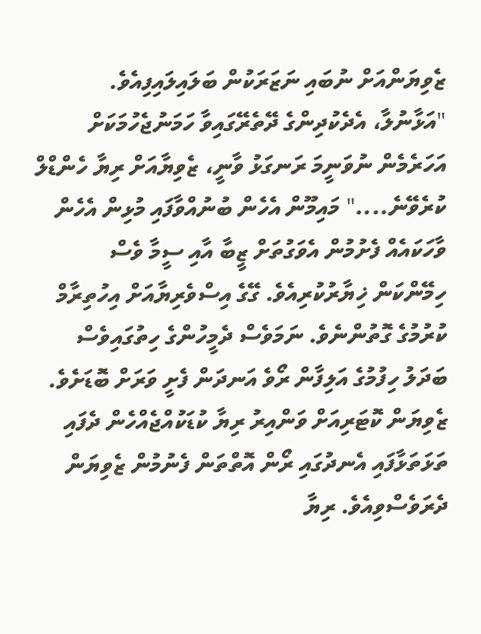ޒެވިޔަންއަށް ނުބައި ނަޒަރަކުން ބަލައިލައިފިއެވެ.
"އަޅާނުލާ، އެދެކުދިންގެ ދޭތެރޭގައިވާ ހަމަނުޖެހުމަކަށް އަހަރެމެން ނުވަނީމަ ރަނގަޅު ވާނީ، ޒެވިޔާއަށް ރިޔާ ހެންޑްލް ކުރެވޭނެ...." މައިމޫން އެހެން ބުނުއްވާފައި މުޅިން އެހެން ވާހަކައެއް ފެށުމުން އެވަގުތަށް ޒީބާ އާއި ސީމާ ވެސް ހިމޭންކަން ޚިޔާރުކުރިއެވެ. ގޭގެ އިސްވެރިޔާއަށް އިހުތިރާމް ކުރުމުގެ ގޮތުންނެވެ. ނަމަވެސް ދެމީހުންގެ ހިތުގައިވެސް ބަދަލު ހިފުމުގެ އަލިފާން ރޯވެ އަނދަން ފެށީ ވަރަށް ބޮޑަށެވެ.
ޒެވިޔަން ކޮޓަރިއަށް ވަންއިރު ރިޔާ ކުޑަކުއްޖެއްހެން ދެފައި ތަޅަތަޅާފައި އެނދުގައި ރޯން އޮތްތަން ފެނުމުން ޒެވިޔަން ދެރަވެސްވިއެވެ. ރިޔާ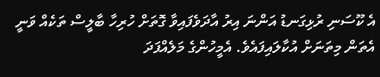އެ ކޫސަނި ރުޅިގަނޑު އަންނަ އިރު އާދަވެފައިވާ ގޮތަށް ހުރިހާ ބާލީސް ތަކެއް ވަނީ އެތަން މިތަނަށް އުކާލައިފައެވެ. އެމީހުންގެ މަލެއްފަދަ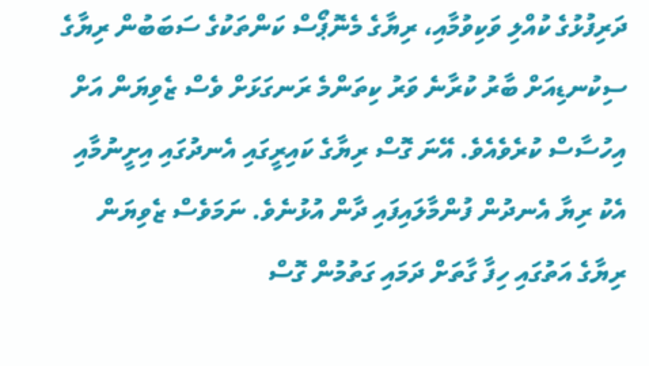ދަރިފުޅުގެ ކުއްލި ވަކިވުމާއި، ރިޔާގެ މެނޮޕޯސް ކަންތަކުގެ ސަބަބުން ރިޔާގެ ސިކުނޑިއަށް ބާރު ކުރާނެ ވަރު ކިތަންމެ ރަނގަޅަށް ވެސް ޒެވިޔަން އަށް އިހުސާސް ކުރެވެއެވެ. އޭނަ ގޮސް ރިޔާގެ ކައިރީގައި އެނދުގައި އިށީނުމާއި އެކު ރިޔާ އެނދުން ފުންމާލައިފައި ދާން އުޅުނެވެ. ނަމަވެސް ޒެވިޔަން ރިޔާގެ އަތުގައި ހިފާ ގާތަށް ދަމައި ގަތުމުން ގޮސް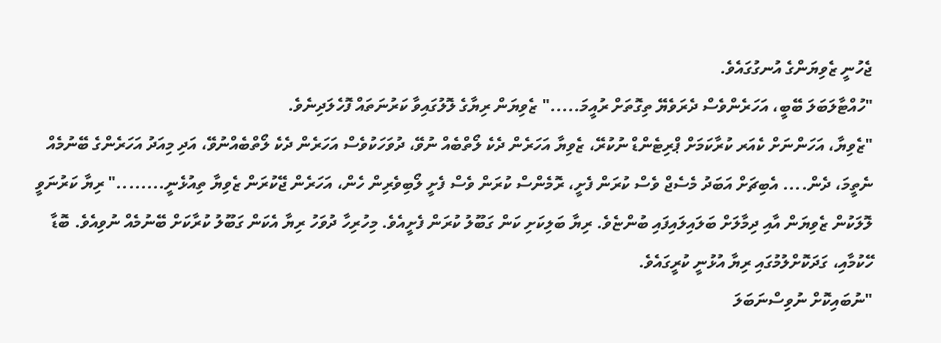ޖެހުނީ ޒެވިޔަންގެ އުނގުގައެވެ.
"ހުއްޓާލަބަލަ ބޭބީ، އަހަރެންވެސް ދެރަވެޔޭ ތިގޮތަށް ރުއީމަ....." ޒެވިޔަން ރިޔާގެ ލޮލުގައިވާ ކަރުނަތައް ފޮހެލަދިނެވެ.
"ޒެވިޔާ، އަހަންނަށް ކެއަރ ކުރާކަމަށް ޕްރިޓެންޑް ނުކުރޭ، ޒެވިޔާ އަހަރެން ދެކެ ލޯތްބެއް ނުވޭ، ދުވަހަކުވެސް އަހަރެން ދެކެ ލޯތްބެއްނުވޭ، އަދި މިއަދު އަހަރެންގެ ބޭނުމެއް ނެތީމަ، ދެން.... އެބިޗަށް އަބަދު މެސެޖް ވެސް ކުރަން ފެށީ، ރޮމެންސް ކުރަން ވެސް ފެށީ ލޯބިވެރިން ހެން، އަހަރެން ޖޭކުރަން ޒެވިޔާ ތިއުޅެނީ........" ރިޔާ ކަރުނަވީ ލޮލަކުން ޒެވިޔަން އާއި ދިމާލަށް ބަލައިލައިފައި ބުންޏެވެ. ރިޔާ ބަލިކަށި ކަން ގަބޫލު ކުރަން ފެށީއެވެ. މިހުރިހާ ދުވަހު ރިޔާ އެކަން ގަބޫލު ކުރާކަށް ބޭނުމެއް ނުވިއެވެ. ބޮޑާ ހޭކުމާއި، ގަދަކޮށްލުމުގައި ރިޔާ އުޅުނީ ކުރީގައެވެ.
"ނުބައިކޮށް ނުވިސްނަބަލަ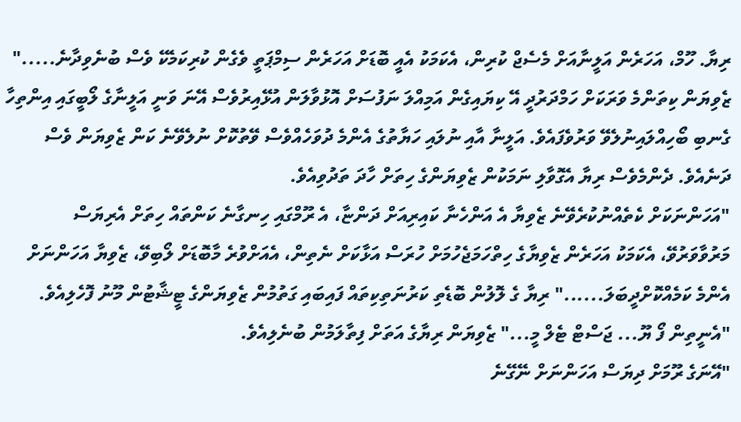ރިޔާ. ހޫމް، އަހަރެން އަލީނާއަށް މެސެޖް ކުރިން، އެކަމަކު އެއީ ބޮޑަށް އަހަރެން ސިމްޕަތީ ވެގެން ކުރިކަމެކޭ ވެސް ބުނެވިދާނެ....." ޒެވިޔަން ކިތަންމެ ވަރަކަށް ހަމްދަރުދީ އޭ ކިޔައިގެން އަމިއްލަ ނަފުސަށް އޮޅުވާލަން އުޅޭއިރުވެސް އޭނަ ވަނީ އަލީނާގެ ލޯބީގައި އިންތިހާ ގެނބި ބޯހިއްލައިނުލެވޭ ވަރުވެފައެވެ. އަލީނާ އާއި ނުލައި ހަޔާތުގެ އެންމެ ދުވަހެއްވެސް ވޭތުކޮށް ނުލެވޭނެ ކަން ޒެވިޔަން ވެސް ދަނެއެވެ. ދެންމެވެސް ރިޔާ އެގޮވާލި ނަމަކުން ޒެވިޔަންގެ ހިތަށް ހާދަ ތަދުވިއެވެ.
"އަހަންނަކަށް ކެތެއްނުކުރެވޭނެ ޒެވިޔާ އެ އަންހެނާ ކައިރިއަށް ދަންޏާ، އެ ރޫމްގައި ހިނގާނެ ކަންތައް ހިތަށް އެރިޔަސް މަރުވާވަރުވޭ، އެކަމަކު އަހަރެން ޒެވިޔާގެ ހިތްހަމަޖެހުމަށް ހުރަސް އަޅާކަށް ނެތިން، އެއަށްވުރެ މާބޮޑަށް ލޯބިވޭ، ޒެވިޔާ އަހަންނަށް އެންމެ ކަމެއްކޮށްދީބަލަ......" ރިޔާ ގެ ލޮލުން ބޮޑެތި ކަރުނަތިކިތައް ފައިބައި ގަތުމުން ޒެވިޔަންގެ ޓީޝާޓުން މޫނު ފޮހެލިއެވެ.
"އެނީތިން ފޯ ޔޫ... ޖަސްޓް ޓެލް މީ..." ޒެވިޔަން ރިޔާގެ އަތަށް ފިތާލަމުން ބުނެލިއެވެ.
"އޭނަގެ ރޫމަށް ދިޔަސް އަހަންނަށް ނޭގޭނެ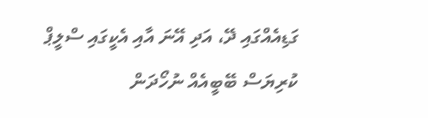ގަޑިއެއްގައި ދޭ، އަދި އޭނަ އާއި އެކީގައި ސްލީޕް ކުރިޔަސް ބޭބީއެއް ނުހޯދަން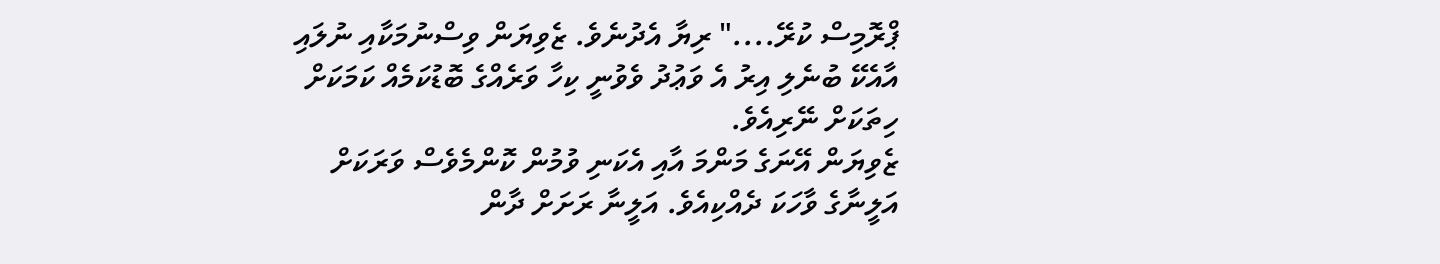ޕްރޮމިސް ކުރޭ...." ރިޔާ އެދުނެވެ. ޒެވިޔަން ވިސްނުމަކާއި ނުލައި އާއެކޭ ބުނެލި އިރު އެ ވަޢުދު ވެވުނީ ކިހާ ވަރެއްގެ ބޮޑުކަމެއް ކަމަކަށް ހިތަކަށް ނޭރިއެވެ.
ޒެވިޔަން އޭނަގެ މަންމަ އާއި އެކަނި ވުމުން ކޮންމެވެސް ވަރަކަށް އަލީނާގެ ވާހަކަ ދެއްކިއެވެ. އަލީނާ ރަށަށް ދާން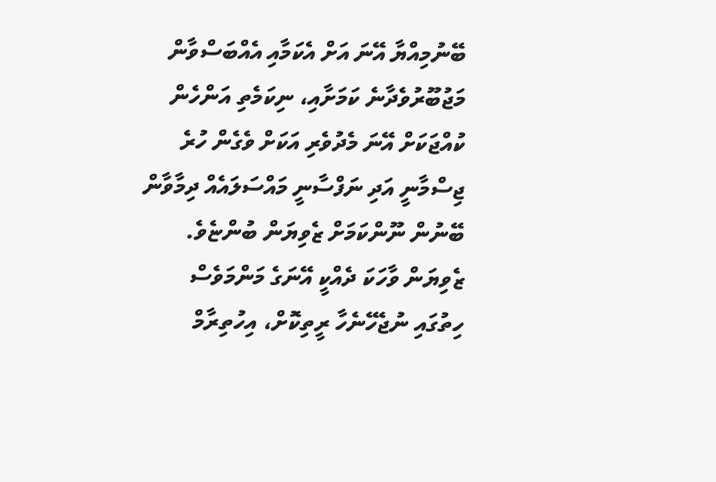ބޭނުމިއްޔާ އޭނަ އަށް އެކަމާއި އެއްބަސްވާން މަޖުބޫރުވެދާނެ ކަމަށާއި، ނިކަމެތި އަންހެން ކުއްޖަކަށް އޭނަ މެދުވެރި އަކަށް ވެގެން ހުރެ ޖިސްމާނީ އަދި ނަފްސާނީ މައްސަލައެއް ދިމާވާން ބޭނުން ނޫންކަމަށް ޒެވިޔަން ބުންޏެވެ. ޒެވިޔަން ވާހަކަ ދެއްކީ އޭނަގެ މަންމަވެސް ހިތުގައި ނުޖެހޭނެހާ ރީތިކޮށް، އިހުތިރާމް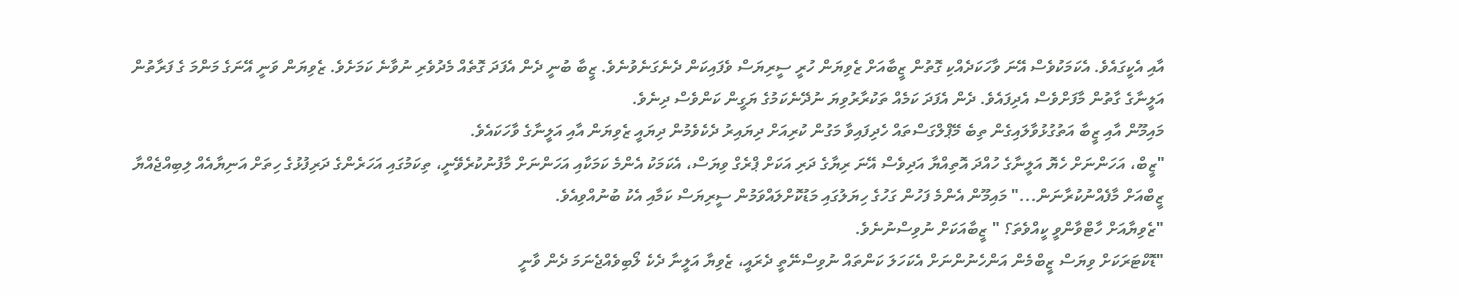އާއި އެކީގައެވެ. އެކަމަކުވެސް އޭނަ ވާހަކަދެއްކި ގޮތުން ޒީބާއަށް ޒެވިޔަން ހުރީ ސީރިޔަސް ވެފައިކަން ދެނެގަނެވުނެވެ. ޒީބާ ބުނީ ދެން އެފަދަ ގޮތެއް މެދުވެރި ނުވާނެ ކަމަށެވެ. ޒެވިޔަން ވަނީ އޭނަގެ މަންމަ ގެ ފަރާތުން އަލީނާގެ ގާތުން މާފަށްވެސް އެދިފައެވެ. ދެން އެފަދަ ކަމެއް ތަކުރާރުވިޔަ ނުދޭނެކަމުގެ ޔަގީން ކަންވެސް ދިނެވެ.
މައިމޫން އާއި ޒީބާ އަތުގުޅުވާލައިގެން ތިބެ މޭޕްލްގަސްތައް ހެދިފައިވާ މަގުން ކުރިއަށް ދިޔައިރު ދެކެވެމުން ދިޔައީ ޒެވިޔަން އާއި އަލީނާގެ ވާހަކައެވެ.
"ޒީބް، އަހަންނަށް ހެޔޮ އަލީނާގެ ހުއްދަ އޮތިއްޔާ އަދިވެސް އޭނަ ރިޔާގެ ދަރި އަކަށް ޕްރެގް ވިޔަސް، އެކަމަކު އެންމެ ކަމަކާއި އަހަންނަށް މާފުނުކުރެވޭނީ، ތިކަމުގައި އަހަރެންގެ ދަރިފުޅުގެ ހިތަށް އަނިޔާއެއް ލިބިއްޖެއްޔާ ޒީބްއަށް މާފެއްނުކުރާނަން..." މައިމޫން އެންމެ ފަހުން ގަހުގެ ހިޔަލުގައި މަޑުކޮށްލައްވަމުން ސީރިޔަސް ކަމާއި އެކު ބުނުއްވިއެވެ.
"ޒެވިޔާއަށް ހާޓްވާންވީ ކީއްވެތަ؟ " ޒީބާއަކަށް ނުވިސްނުނެވެ.
"ޑޮކްޓަރަކަށް ވިޔަސް ޒީބްމެން އަންހެނުންނަށް އެކަހަލަ ކަންތައް ނުވިސްނޭތީ ދެރައީ، ޒެވިޔާ އަލީނާ ދެކެ ލޯބިވެއްޖެނަމަ ދެން ވާނީ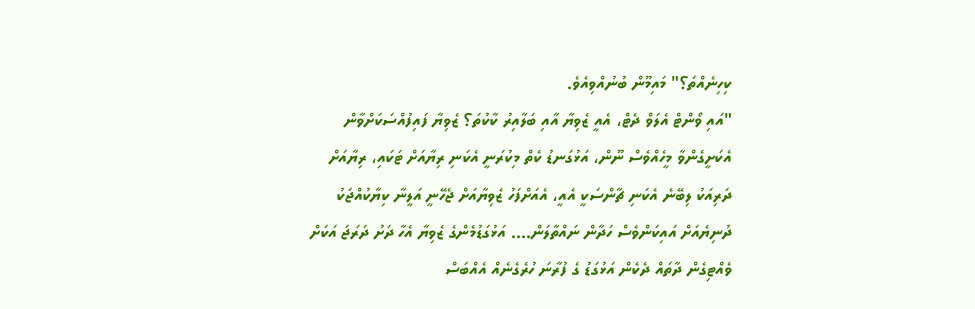ކިހިނެއްތަ؟" މައިމޫން ބުނުއްވިއެވެ.
"އައި ވޯންޓް އެލަވް ދެޓް، އެއީ ޒެވިޔާ އާއި ބަލާއިރު ކާކުތަ؟ ޒެވިޔާ ފައިފުއްސަކަށްވާން އެކަށީގެންވާ މީހެއްވެސް ނޫން، އަޅުގަނޑު ކެތް މިކުރަނީ އެކަނި ރިޔާއަށް ޓަކައި، ރިޔާއަށް ދަރިއަކު ލިބޭނެ އެކަނި ޗާންސަކީ އެއީ، އެއަށްފަހު ޒެވިޔާއަށް ޖެހޭނީ އަލީނާ ކިޔާކުއްޖަކު ދުނިޔެއަށް އައިކަންވެސް ހަދާން ނައްތާލަން.... އަޅުގަޑުމެންގެ ޒެވިޔާ އެހާ ދަށު ދަރަޖަ އަކަށް ވެއްޓިގެން ދާތައް ދެކެން އަޅުގަޑު ގެ ފުރާނަ ހުރެގެނެއް އެއްބަސް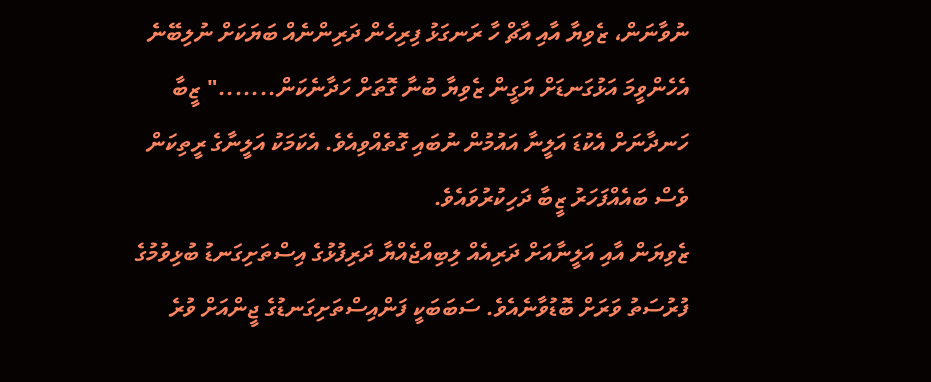ނުވާނަން، ޒެވިޔާ އާއި އާޗް ހާ ރަނގަޅު ފިރިހެން ދަރިންނެއް ބަޔަކަށް ނުލިބޭނެ އެހެންވީމަ އަޅުގަނޑަށް ޔަގީން ޒެވިޔާ ބުނާ ގޮތަށް ހަދާނެކަން......." ޒީބާ ހަނދާނަށް އެކުޑަ އަލީނާ އައުމުން ނުބައި ގޮތެއްވިއެވެ. އެކަމަކު އަލީނާގެ ރީތިކަން ވެސް ބައެއްފަހަރު ޒީބާ ދަހިކުރުވައެވެ.
ޒެވިޔަން އާއި އަލީނާއަށް ދަރިއެއް ލިބިއްޖެއްޔާ ދަރިފުޅުގެ އިސްތަށިގަނޑު ބުޅިވުމުގެ ފުރުސަތު ވަރަށް ބޮޑުވާނެއެވެ. ސަބަބަކީ ފަންއިސްތަށިގަނޑުގެ ޖީންއަށް ވުރެ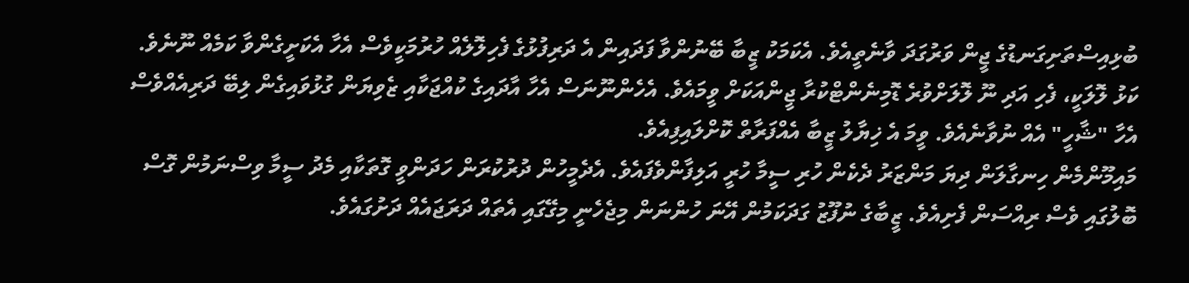ބުޅިއިސްތަށިގަނޑުގެ ޖީން ވަރުގަދަ ވާނެތީއެވެ. އެކަމަކު ޒީބާ ބޭނުންވާ ފަދައިން އެ ދަރިފުޅުގެ ފެހިލޮލެއް ހުރުމަކީވެސް އެހާ އެކަށީގެންވާ ކަމެއް ނޫނެވެ. ކަޅު ލޮލަކީ، ފެހި އަދި ނޫ ލޮލަށްވުރެ ޑޮމިނެންޓްކުރާ ޖީންއަކަށް ވީމައެވެ. އެހެންނޫނަސް އެހާ އާދައިގެ ކުއްޖަކާއި ޒެވިޔަން ގުޅުވައިގެން ލިބޭ ދަރިއެއްވެސް އެހާ "ޝާހީ" އެއް ނުވާނެއެވެ. ވީމަ އެ ޚިޔާލު ޒީބާ އެއްފަރާތް ކޮށްލައިފިއެވެ.
މައިމޫންމެން ހިނގާލަން ދިޔަ މަންޒަރު ދެކެން ހުރި ސީމާ ހުރީ އަލިފާންވެފައެވެ. އެދެމީހުން ދުރުކުރަން ހަދަންވީ ގޮތަކާއި މެދު ސީމާ ވިސްނަމުން ގޮސް ބޮލުގައި ވެސް ރިއްސަން ފެށިއެވެ. ޒީބާގެ ނުފޫޒު ގަދަކަމުން އޭނަ ހުންނަން މިޖެހެނީ މިގޭގައި އެތައް ދަރަޖައެއް ދަށުގައެވެ.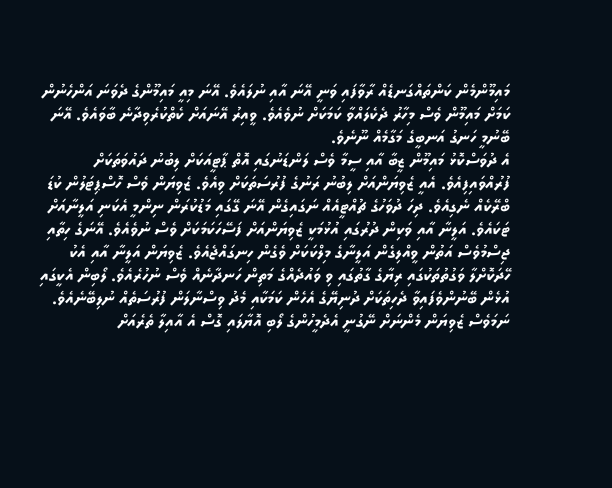މައިމޫންމެން ކަންތައްގަނޑެއް ރާވާފައި ވަނީ އޭނަ އާއި ނުލައެވެ. އޭނަ މިއީ މައިމޫންގެ ދެވަނަ އަންހެނުން ކަމަށް މައިމޫން ވެސް މިހާރު ދެކެލައްވާ ކަމަކަށް ނުވެއެވެ. ވީއިރު އޭނައަށް ކެތްކުރެވިދާނެ ބާވައެވެ. އޭނަ ބޭނުމީ ހަނގު އަނބީގެ މަގާމެއް ނޫނެވެ.
އެ ދުވަސްކޮޅު މައިމޫން ޒީބާ އާއި ސީމާ ވެސް ލަންޑަނުގައި އޮތް ޕާޓީއަކަށް ލިބުނު ދައުވަތަކަށް ފުރުއްވައިފިއެވެ. އެއީ ޒެވިޔަންއަށް ލިބުނު ރަނުގެ ފުރުސަތަކަށް ވިއެވެ. ޒެވިޔަން ވެސް ހޮސްޕިޓަލުން ކުޑަ ބްރޭކެއް ނެގިއެވެ. ދިހަ ދުވަހުގެ ޗުއްޓީއެއް ނަގައިގެން އޭނަ ގޭގައި މަޑުކުރަން ނިންމީ އެކަނި އަލީނާއަށް ޓަކައެވެ. އަލީނާ އާއި ވަކިން ދުރުގައި އުޅުމަކީ ޒެވިޔަންއަށް ފަސޭހަކަމަކަށް ވެސް ނުވެއެވެ. އޭނަގެ ހިތާއި ޖިސްމުވެސް އަތުން ވީއްލިގެން އަލީނާގެ މިލްކަކަށް ވެގެން ހިނގައްޖެއެވެ. ޒެވިޔަން އަލީނާ އާއި އެކު ހޭދަކޮށްލާ ވަގުތުތަކުގައި ރިޔާގެ ގާތުގައި ވި ވައުދެއްގެ މަތިން ހަނދާނެއް ވެސް ނުހުރެއެވެ. ލޯބިން އެކީގައި އުޅެން ބޭނުންވެފައިވާ ދެހިތަކަށް ދުނިޔޭގެ އެހެން ކަމަކާއި މެދު ވިސްނާލަން ފުރުސަތެއް ނުލިބޭނެއެވެ. ނަމަވެސް ޒެވިޔަން މެންނަށް ނޭގުނީ އެދެމީހުންގެ ލޯބި އޮޔާލައި ގޮސް އެ އާއިލާ ތެރެއަށް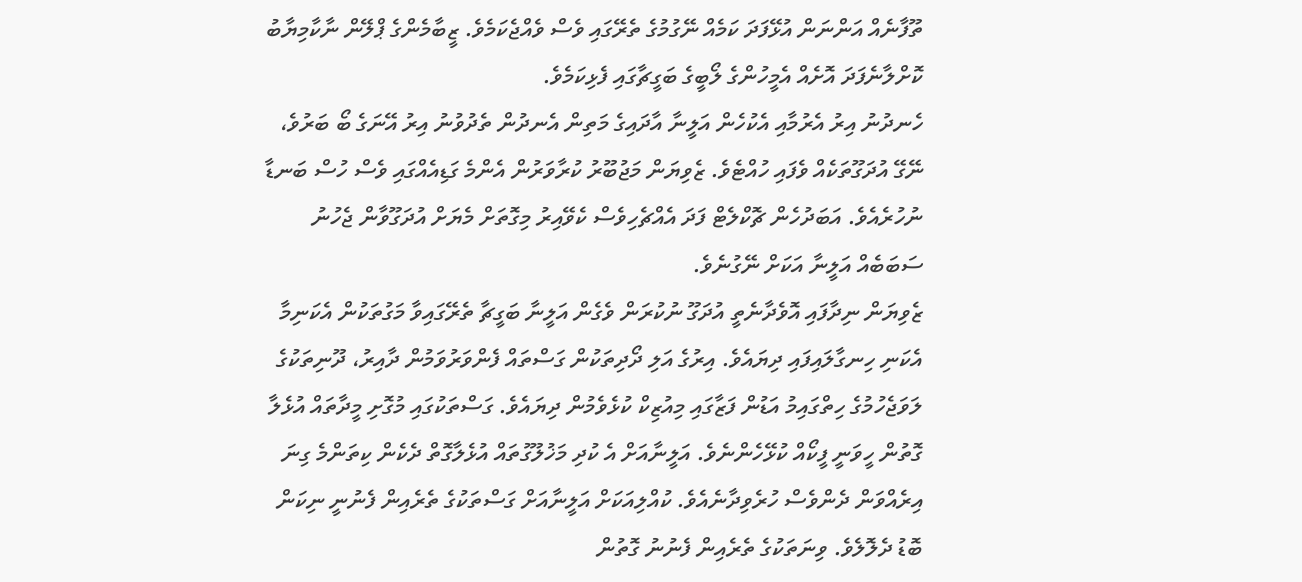ތޫފާނެއް އަންނަން އުޅޭފަދަ ކަމެއް ނޭގުމުގެ ތެރޭގައި ވެސް ވެއްޖެކަމެވެ. ޒީބާމެންގެ ޕްލޭން ނާކާމިޔާބު ކޮށްލާނެފަދަ އޮށެއް އެމީހުންގެ ލޯބީގެ ބަގީޗާގައި ފެޅިކަމެވެ.
ހެނދުނު އިރު އެރުމާއި އެކުހެން އަލީނާ އާދައިގެ މަތިން އެނދުން ތެދުވުނު އިރު އޭނަގެ ބޯ ބަރުވެ، ނޭގޭ އުދަގޫތަކެއް ވެފައި ހުއްޓެވެ. ޒެވިޔަން މަޖުބޫރު ކުރާވަރުން އެންމެ ގަޑިއެއްގައި ވެސް ހުސް ބަނޑާ ނުހުރެއެވެ. އަބަދުހެން ޗޮކްލެޓް ފަދަ އެއްޗެހިވެސް ކެވޭއިރު މިގޮތަށް މެޔަށް އުދަގޫވާން ޖެހުނު ސަބަބެއް އަލީނާ އަކަށް ނޭގުނެވެ.
ޒެވިޔަން ނިދާފައި އޮވެދާނެތީ އުދަގޫ ނުކުރަން ވެގެން އަލީނާ ބަގީޗާ ތެރޭގައިވާ މަގުތަކުން އެކަނިމާ އެކަނި ހިނގާލައިފައި ދިޔައެވެ. އިރުގެ އަލި ދޯދިތަކުން ގަސްތައް ފެންވަރުވަމުން ދާއިރު، ދޫނިތަކުގެ ލަވަޖެހުމުގެ ހިތްގައިމު އަޑުން ފަޒާގައި މިއުޒިކް ކުޅެވެމުން ދިޔައެވެ. ގަސްތަކުގައި މުގޮށި މީދާތައް އުޅެލާ ގޮތުން ހީވަނީ ފީކޯއް ކުޅޭހެންނެވެ. އަލީނާއަށް އެ ކުދި މަޚުލޫގުތައް އުޅެލާގޮތް ދެކެން ކިތަންމެ ގިނަ އިރެއްވަން ދެންވެސް ހުރެވިދާނެއެވެ. ކުއްލިއަކަށް އަލީނާއަށް ގަސްތަކުގެ ތެރެއިން ފެނުނީ ނިކަން ބޮޑު ދެލޮލެވެ. ވިނަތަކުގެ ތެރެއިން ފެނުނު ގޮތުން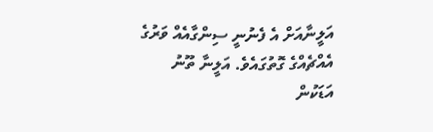އަލީނާއަށް އެ ފެނުނީ ސިންގާއެއް ވަރުގެ އެއްޗެއްގެ ގޮތުގައެވެ. އަލީނާ ތޫނު އަޑަކުން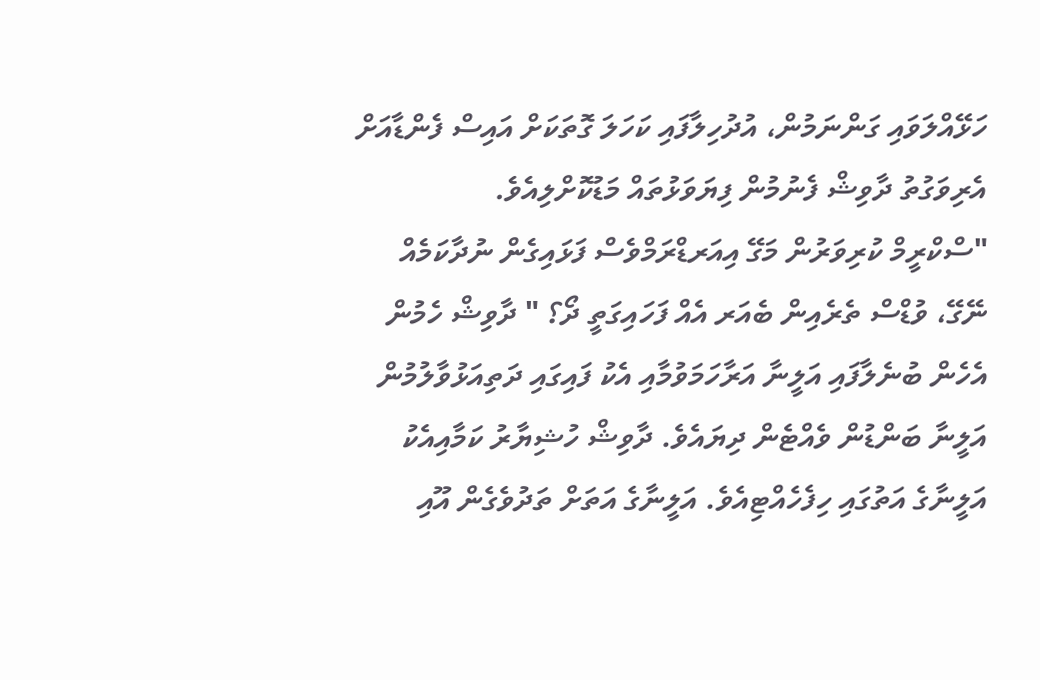ހަޅޭއްލަވައި ގަންނަމުން، އުދުހިލާފައި ކަހަލަ ގޮތަކަށް އައިސް ފެންޑާއަށް އެރިވަގުތު ދާވިޝް ފެނުމުން ފިޔަވަޅުތައް މަޑުކޮށްލިއެވެ.
"ސްކްރީމް ކުރިވަރުން މަގޭ އިއަރޑްރަމްވެސް ފަޅައިގެން ނުދާކަމެއް ނޭގޭ، ވުޑްސް ތެރެއިން ބެއަރ އެއް ފަހައިގަތީ ދޯ؟ " ދާވިޝް ހެމުން އެހެން ބުނެލާފައި އަލީނާ އަރާހަމަވުމާއި އެކު ފައިގައި ދަތިއަޅުވާލުމުން އަލީނާ ބަންޑުން ވެއްޓެން ދިޔައެވެ. ދާވިޝް ހުޝިޔާރު ކަމާއިއެކު އަލީނާގެ އަތުގައި ހިފެހެއްޓިއެވެ. އަލީނާގެ އަތަށް ތަދުވެގެން އޫއި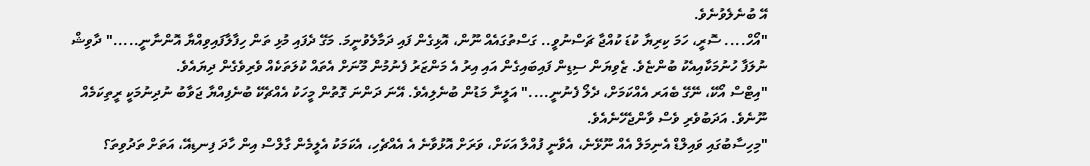އޭ ބުނެލެވުނެވެ.
"އޯހް.... ސޮރީ، ހަމަ ކިރިޔާ ކުޑަ ކުއްޖާ ޗަސްނުވީ.. ގަސްތުގައެއް ނޫން، އޮޅިގެން ފައި ދަމާލެވުނީމަ. މަގޭ ދެފައި މުޅި ތަން ހިފާލާފައިވިއްޔާ އޮންނާނީ....." ދާވިޝް ނުލަފާ ހުނުމަކާއިއެކު ބުންޏެވެ. ޒެވިޔަން ސިޑިން ފައިބައިގެން އައި އިރު އެ މަންޒަރު ފެނުމުން މޫނަށް އެތައް ކުލަތަކެއް ވެރިވެގެން ދިޔައެވެ.
"އިޓްސް އޯކޭ، ނޭގޭ ބެއަރ އެއްކަމަށް، ދެލޯ ފެނުނީ...." އަލީނާ މަޑުން ބުނެލިއެވެ. އޭނަ ދަންނަ ގޮތުން މީހަކު އެއްޗެކޭ ބުނެފިއްޔާ ޖަވާބު ނުދިނުމަކީ ރީތިކަމެއް ނޫނެވެ. އަދަބުވެރި ވެސް ވާންޖެހޭނެއެވެ.
"މިހިސާބުގައި ވައިލްޑް އެނިމަލް އެއް ނޫޅޭނެ، އެވާނީ ފުއްލާ އަކަށް، ވަރަށް އޮޅުވާނެ އެ އެއްޗެހި، އެކަމަކު އެލީމެން ގާލްސް އިން ހާދަ ފިނޑިއޭ، އަތަށް ތަދުވިތަ؟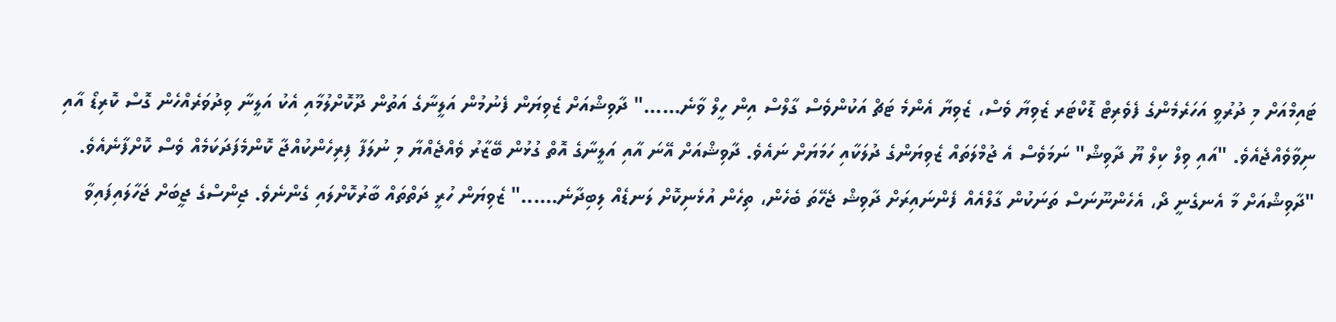ޓައިމްއަށް މި ދުރުވީ އަހަރެމެންގެ ފެވެރިޓް ޑޮކްޓަރ ޒެވިޔާ ވެސް، ޒެވިޔާ އެންމެ ޓަޗް އަކުންވެސް ގާލްސް އިން ހީލް ވާނެ......" ދާވިޝްއަށް ޒެވިޔަން ފެނުމުން އަލީނާގެ އަތުން ދޫކޮށްލުމާއި އެކު އަލީނާ ވިދުވަރެއްހެން ގޮސް ކޮރިޑޯ އާއި ނިވާވެއްޖެއެވެ. "އައި ވިލް ކިލް ޔޫ ދާވިޝް" ނަމަވެސް އެ ޖުމްލަތައް ޒެވިޔަންގެ ދުލަކާއި ހަމަޔަށް ނައެވެ. ދާވިޝްއަށް އޭނަ އާއި އަލީނާގެ އޮތް ގުޅުން ބޭޒާރު ވެއްޖެއްޔާ މި ނުލަފާ ފިރިހެންކުއްޖާ ކޮންމެފަދަކަމެއް ވެސް ކޮށްފާނެއެވެ.
"ދާވިޝްއަށް މާ އެނގެނީ ދޯ، އެހެންނޫނަސް ތަނަކުން ގާލްއެއް ފެންނައިރަށް ދާވިޝް ޖެހޭތަ ބެހެން، ތިހެން އުޅެނިކޮށް ލަނޑެއް ލިބިދާނެ......" ޒެވިޔަން ހުރީ ދަތްތައް ބާރުކޮށްލައި ގެންނެވެ. ޖިންސްގެ ޖީބަށް ޖަހާލައިފައިވާ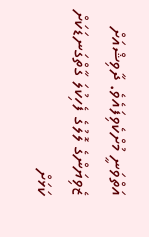އަތްވަނީ މުށްކެވިފައެވެ. ދާވިޝްއަށް ޒެވިޔަންގެ ލޮލުގެ ފެހިކުލަ ގާތްގަނޑަކަށް ކަޅަށް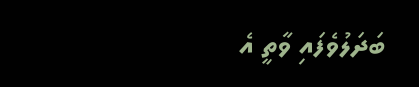ބަދަލުވެފައި ވާތީ އެ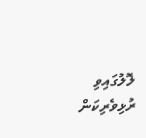ލޮލުގައިވި ރުޅިވެރިކަން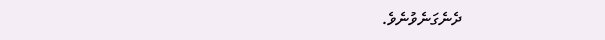ދެނެގަނެވުނެވެ.